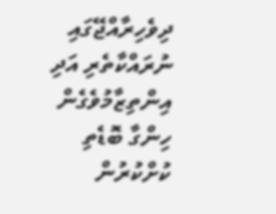ދިވެހިރާއްޖޭގައި ނުރައްކާތެރި އަދި އިންތިޒާމުވެގެން ހިންގާ ބޮޑެތި ކުށްކުރުން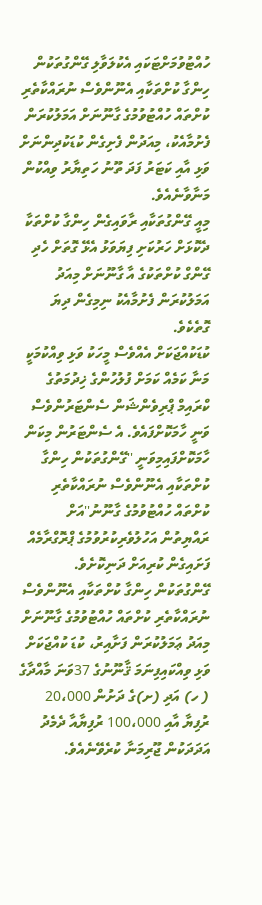ހުއްޓުވުމަށްޓަކައި އެކުލަވާލި ގޭންގުތަކުން ހިންގާ ކުށްތަކާއި އެނޫންވެސް ނުރައްކާތެރި ކުށްތައް ހުއްޓުވުމުގެ ގާނޫނަށް އަމަލުކުރަން ފެށުމާއެކު، މިއަދުން ފެށިގެން ކުޑަކުދިންނަށް ވަޅި އާއި ކަޓަރު ފަދަ ތޫނު ހަތިޔާރު ވިއްކުން މަނާވާނެއެވެ.
މިއީ ގޭންގުތަކާއި ރާވައިގެން ހިންގާ ކުށްތަކާ ދެކޮޅަށް ހަރުކަށި ފިޔަވަޅު އެޅޭ ގޮތަށް ހެދި ގޭންގް ކުށްތަކުގެ އާ ގާނޫނަށް މިއަދު އަމަލުކުރަން ފެށުމާއެކު ނިމިގެން ދިޔަ ގޮތެކެވެ.
ކުޑަކުއްޖަކަށް އެއްވެސް މީހަކު ވަޅި ވިއްކުމަކީ މަނާ ކަމެއް ކަމަށް ފުލުހުންގެ ޚިދުމަތުގެ ކްރައިމް ޕްރިވެންޝަން ސެންޓަރުންވެސް ވަނީ ހާމަކޮށްފައެވެ. އެ ސެންޓަރުން މިކަން ހާމަކޮށްފައިމިވަނީ ''ގޭންގުތަކުން ހިންގާ ކުށްތަކާއި އެނޫންވެސް ނުރައްކާތެރި ކުށްތައް ހުއްޓުވުމުގެ ގާނޫނު''އަށް ރައްޔިތުން އަހުލުވެރިކުރުވުމުގެ ޕްރޮގްރާމެއް ފަށައިގެން ކުރިއަށް ދަނިކޮށެވެ.
ގޭންގުތަކުން ހިންގާ ކުށްތަކާއި އެނޫންވެސް ނުރައްކާތެރި ކުށްތައް ހުއްޓުވުމުގެ ގާނޫނަށް މިއަދު ޢަމަލުކުރަން ފަށާއިރު، ކުޑަ ކުއްޖަކަށް ވަޅި ވިއްކައިފިނަމަ ޤާނޫނުގެ 37ވަނަ މާއްދާގެ ( ހ) އަދި (ށ)ގެ ދަށުން 20،000 ރުފިޔާ އާއި 100،000 ރުފިޔާއާ ދެމެދު އަދަދަކުން ޖޫރިމަނާ ކުރެވޭނެއެވެ.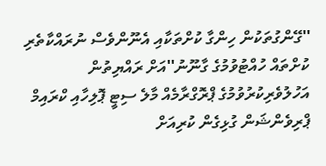''ގޭންގުތަކުން ހިންގާ ކުށްތަކާއި އެނޫންވެސް ނުރައްކާތެރި ކުށްތައް ހުއްޓުވުމުގެ ގާނޫނު''އަށް ރައްޔިތުން އަހުލުވެރިކުރުވުމުގެ ޕްރޮގްރާމެއް މާލެ ސިޓީ ޕޮލިހާއި ކްރައިމް ޕްރިވެންޝަން ގުޅިގެން ކުރިއަށް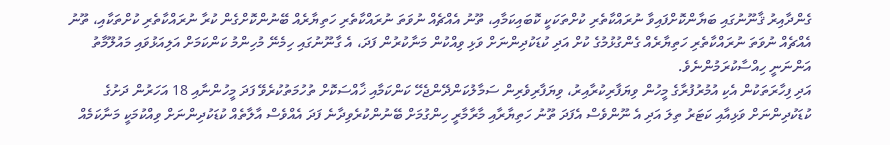ގެންދާއިރު ޤާނޫނުގައި ބަޔާންކޮށްފައިވާ ނުރައްކާތެރި ކުށްތަކަކީ ކޮބައިކަމާއި، ތޫނު އެއްޗެއް ނުވަތަ ނުރައްކާތެރި ހަތިޔާރެއް ބޭނުންކޮށްގެން ކުރާ ނުރައްކާތެރި ކުށްތަކާއި، ތޫނު އެއްޗެއް ނުވަތަ ނުރައްކާތެރި ހަތިޔާރެއް ގެންގުޅުމުގެ ކުށް އަދި ކުޑަކުދިންނަށް ވަޅި ވިއްކުން މަނާކުރުން ފަދަ، އެ ގާނޫނުގައި ހިމެނޭ މުހިންމު ކަންކަމަށް އަލިއަޅުވައި މައުލޫމާތު އަންނަނީ ހިއްސާކުރަމުންނެވެ.
އަދި ފިހާރަތަކުން އެކި އުމުރުފުރާގެ މީހުން ވިޔަފާރިކުރާއިރު، ވިޔަފާރިވެރިން ސަމާލުކަންދޭންޖެހޭ ކަންކަމާއި ޚާއްސަކޮށް ތުހުމަތުކުރެވޭ ފަދަ މީހުންނާއި 18 އަހަރުން ދަށުގެ ކުޑަކުދިންނަށް ވަޅިއާއި ކަޓަރު ތިލަ އަދި އެ ނޫންވެސް އެފަދަ ތޫނު ހަތިޔާރާއި މާރާމާރީ ހިންގުމަށް ބޭނުންކުރެވިދާނެ ފަދަ އެއްވެސް އާލާތެއް ކުޑަކުދިންނަށް ވިއްކުމަކީ މަނާކަމެއް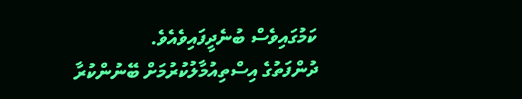ކަމުގައިވެސް ބުނެދީފައިވެއެވެ.
ދުންފަތުގެ އިސްތިއުމާލުކުރުމަށް ބޭނުންކުރާ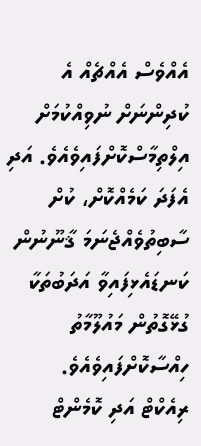އެއްވެސް އެއްޗެއް އެ ކުދިންނަށް ނުވިއްކުމަށް އިލްތިމާސްކޮށްފައިވެއެވެ. އަދި އެފަދަ ކަމެއްކޮށް، ކުށް ސާބިތުވެއްޖެނަމަ ޤާނޫނުން ކަނޑައެޅިފައިވާ އަދަބުތަކާ ގުޅޭގޮތުން މައުލޫމާތު ހިއްސާކޮށްފައިވެއެވެ.
ރިއެކްޓް އަދި ކޮމެންޓް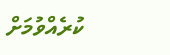ކުރެއްވުމަށް